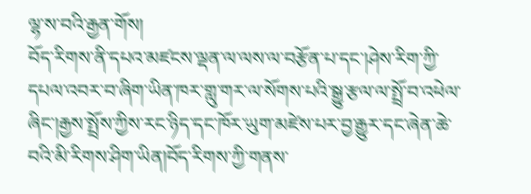ལྷ་ས་བའི་རྒྱན་གོས།
བོད་རིགས་ནི་དཔའ་མཛངས་ལྡན་ལ་ལས་ལ་བརྩོན་པ་དང་།ཤེས་རིག་ཀྱི་དཔལ་འབར་བ་ཞིག་ཡིན་ཁར་གླུ་གར་ལ་སོགས་པའི་སྒྱུ་རྩལ་ལ་སྤྲོ་བ་འཕེལ་ཞིང་།རྒྱས་སྤྲོས་ཀྱིས་རང་ཉིད་དང་ཁོར་ཡུག་མཛེས་པར་བྱ་རྒྱུར་དང་ཞེན་ཆེ་བའི་མི་རིགས་ཤིག་ཡིན།བོད་རིགས་ཀྱི་གནས་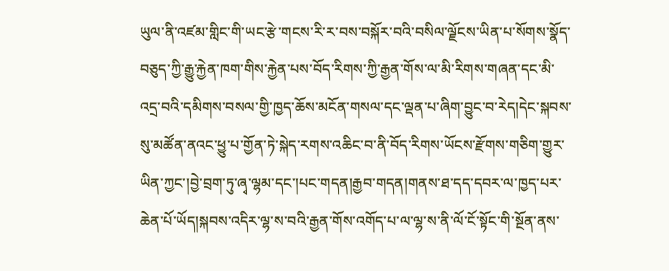ཡུལ་ནི་འཛམ་གླིང་གི་ཡང་རྩེ་གངས་རི་ར་བས་བསྐོར་བའི་བསིལ་ལྗོངས་ཡིན་པ་སོགས་སྣོད་བཅུད་ཀྱི་རྒྱུ་རྐྱེན་ཁག་གིས་རྐྱེན་པས་བོད་རིགས་ཀྱི་རྒྱན་གོས་ལ་མི་རིགས་གཞན་དང་མི་འདྲ་བའི་དམིགས་བསལ་གྱི་ཁྱད་ཆོས་མངོན་གསལ་དང་ལྡན་པ་ཞིག་བྱུང་བ་རེད།དེང་སྐབས་སུ་མཚོན་ནའང་ཕྱུ་པ་གྱོན་ཏེ་སྐེད་རགས་འཆིང་བ་ནི་བོད་རིགས་ཡོངས་རྫོགས་གཅིག་གྱུར་ཡིན་ཀྱང་།བྱེ་བྲག་ཏུ་ཞྭ་ལྷམ་དང་།པང་གདན།རྒྱབ་གདན།གནས་ཐ་དད་དབར་ལ་ཁྱད་པར་ཆེན་པོ་ཡོད།སྐབས་འདིར་ལྷ་ས་བའི་རྒྱན་གོས་འགོད་པ་ལ་ལྷ་ས་ནི་ལོ་ངོ་སྟོང་གི་སྔོན་ནས་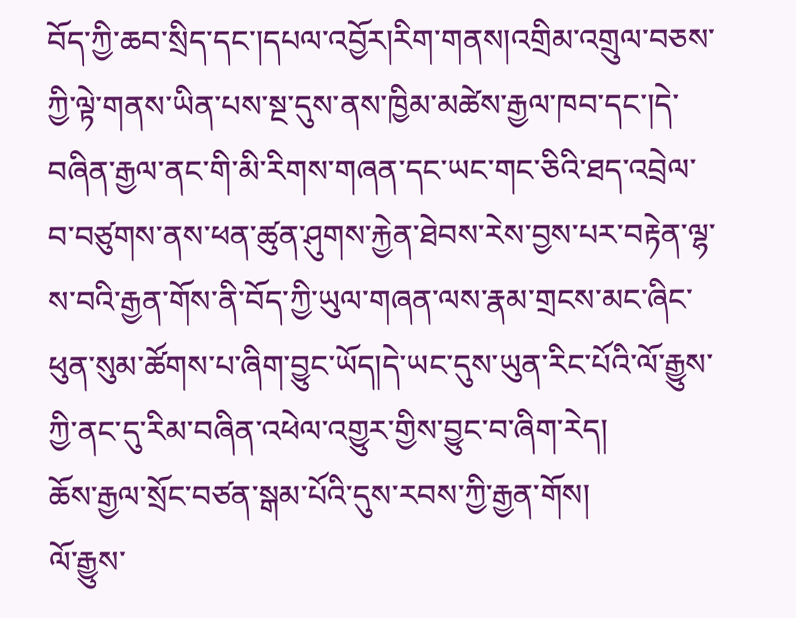བོད་ཀྱི་ཆབ་སྲིད་དང་།དཔལ་འབྱོར།རིག་གནས།འགྲིམ་འགྲུལ་བཅས་ཀྱི་ལྟེ་གནས་ཡིན་པས་སྔ་དུས་ནས་ཁྱིམ་མཚེས་རྒྱལ་ཁབ་དང་།དེ་བཞིན་རྒྱལ་ནང་གི་མི་རིགས་གཞན་དང་ཡང་གང་ཅིའི་ཐད་འབྲེལ་བ་བཙུགས་ནས་ཕན་ཚུན་ཤུགས་རྐྱེན་ཐེབས་རེས་བྱས་པར་བརྟེན་ལྷ་ས་བའི་རྒྱན་གོས་ནི་བོད་ཀྱི་ཡུལ་གཞན་ལས་རྣམ་གྲངས་མང་ཞིང་ཕུན་སུམ་ཚོགས་པ་ཞིག་བྱུང་ཡོད།དེ་ཡང་དུས་ཡུན་རིང་པོའི་ལོ་རྒྱུས་ཀྱི་ནང་དུ་རིམ་བཞིན་འཕེལ་འགྱུར་གྱིས་བྱུང་བ་ཞིག་རེད།
ཆོས་རྒྱལ་སྲོང་བཙན་སྒམ་པོའི་དུས་རབས་ཀྱི་རྒྱན་གོས།
ལོ་རྒྱུས་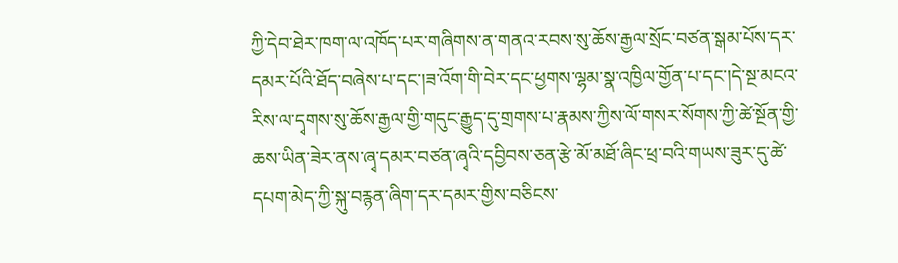ཀྱི་དེབ་ཐེར་ཁག་ལ་འཁོད་པར་གཞིགས་ན་གནའ་རབས་སུ་ཆོས་རྒྱལ་སྲོང་བཙན་སྒམ་པོས་དར་དམར་པོའི་ཐོད་བཞེས་པ་དང་།ཟ་འོག་གི་བེར་དང་ཕྱགས་ལྷམ་སྣ་འཁྱིལ་གྱོན་པ་དང་།དེ་སྔ་མངའ་རིས་ལ་དྭགས་སུ་ཆོས་རྒྱལ་གྱི་གདུང་རྒྱུད་དུ་གྲགས་པ་རྣམས་ཀྱིས་ལོ་གསར་སོགས་ཀྱི་ཚེ་སྔོན་གྱི་ཆས་ཡིན་ཟེར་ནས་ཞྭ་དམར་བཙན་ཞྭའི་དབྱིབས་ཅན་རྩེ་མོ་མཐོ་ཞིང་ཕྲ་བའི་གཡས་ཟུར་དུ་ཚེ་དཔག་མེད་ཀྱི་སྐུ་བརྙན་ཞིག་དར་དམར་གྱིས་བཅིངས་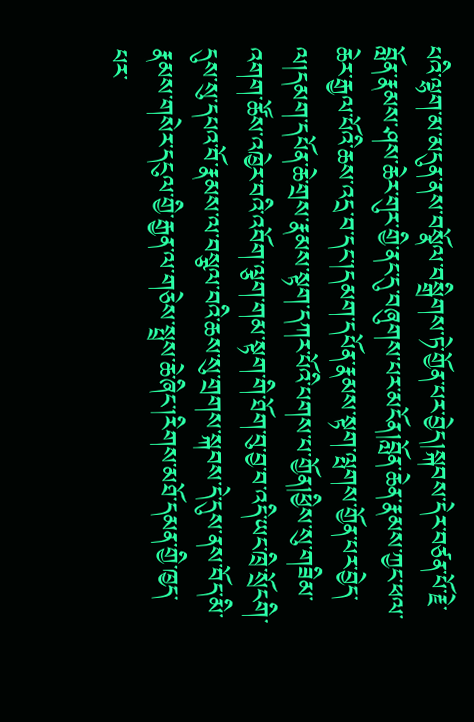པའི་ལྷག་མ་མདུན་ནས་བསྣོལ་བསྒྲིགས་ཏེ་གྱོན་པར་བྱེད།སྐབས་དེར་བཙན་པོ་རྗེ་བློན་རྣམས་ཤས་ཆེར་གུར་གྱི་ནང་དུ་བཞུགས་པར་མངོན།བློན་ཆེན་རྣམས་ཀྱང་ཕལ་ཆེར་རྒྱལ་པོའི་ཆས་འདྲ་བ་དང་།དམག་དཔོན་རྣམས་སྟག་ལྤགས་གྱོན་པར་བྱེད་ལ།དམག་དཔོན་ཆེ་གྲས་རྣམས་སྟག་དཀར་པོའི་པགས་པ་གྱོན།ཕྱིས་སུ་གཟིམ་འགག་ཚོས་འཁྱེར་བའི་འབོག་ལྕག་གམ་སྟག་གི་ཐོག་བུ་བྱ་བ་འདི་ཡང་ཁྲི་སྲོངགི་དུས་སུ་དཔའ་བོ་རྣམས་ལ་བསྩལ་བའི་ཆས་སུ་གྲགས་སྐབས་དེ་དུས་ནས་བོད་མི་རྣམས་གསེར་དངུལ་གྱི་རྒྱན་ལ་གཅེས་སྤྲས་ཆེ་ཞིང་།རིགས་མཐོ་དམན་གྱི་ཁྱད་པར་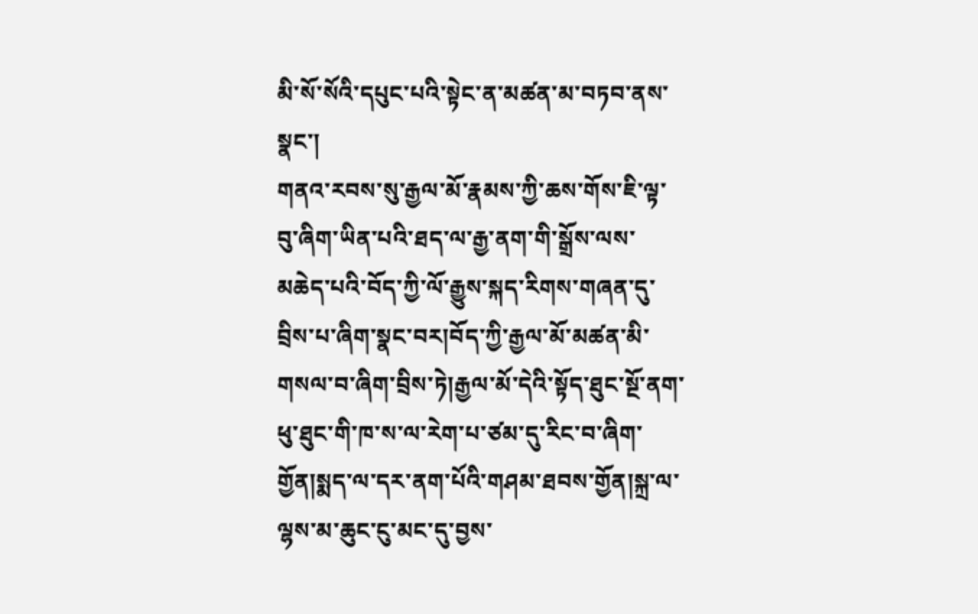མི་སོ་སོའི་དཔུང་པའི་སྟེང་ན་མཚན་མ་བཏབ་ནས་སྣང་།
གནའ་རབས་སུ་རྒྱལ་མོ་རྣམས་ཀྱི་ཆས་གོས་ཇི་ལྟ་བུ་ཞིག་ཡིན་པའི་ཐད་ལ་རྒྱ་ནག་གི་སྒྲོས་ལས་མཆེད་པའི་བོད་ཀྱི་ལོ་རྒྱུས་སྐད་རིགས་གཞན་དུ་བྲིས་པ་ཞིག་སྣང་བར།བོད་ཀྱི་རྒྱལ་མོ་མཚན་མི་གསལ་བ་ཞིག་བྲིས་ཏེ།རྒྱལ་མོ་དེའི་སྟོད་ཐུང་སྔོ་ནག་ཕུ་ཐུང་གི་ཁ་ས་ལ་རེག་པ་ཙམ་དུ་རིང་བ་ཞིག་གྱོན།སྨད་ལ་དར་ནག་པོའི་གཤམ་ཐབས་གྱོན།སྐྲ་ལ་ལྷས་མ་ཆུང་ངུ་མང་དུ་བྱས་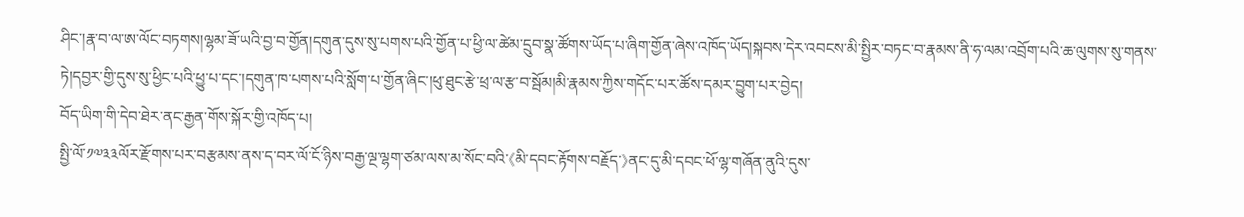ཤིང་།རྣ་བ་ལ་ཨ་ལོང་བཏགས།ལྷམ་ཟོ་ཡའི་བྱ་བ་གྱོན།དགུན་དུས་སུ་པགས་པའི་གྱོན་པ་ཕྱི་ལ་ཚེམ་དྲུབ་སྣ་ཚོགས་ཡོད་པ་ཞིག་གྱོན་ཞེས་འཁོད་ཡོད།སྐབས་དེར་འབངས་མི་སྤྱིར་བཏང་བ་རྣམས་ནི་ཧ་ལམ་འབྲོག་པའི་ཆ་ལུགས་སུ་གནས་ཏེ།དབྱར་གྱི་དུས་སུ་ཕྱིང་པའི་ཕྱུ་པ་དང་།དགུན་ཁ་པགས་པའི་སློག་པ་གྱོན་ཞིང་།ཕུ་ཐུང་རྩེ་ཕྲ་ལ་རྩ་བ་སྦོམ།མི་རྣམས་ཀྱིས་གདོང་པར་ཚོས་དམར་བྱུག་པར་བྱེད།
བོད་ཡིག་གི་དེབ་ཐེར་ནང་རྒྱན་གོས་སྐོར་གྱི་འཁོད་པ།
སྤྱི་ལོ་༡༧༣༣ལོར་རྫོགས་པར་བརྩམས་ནས་ད་བར་ལོ་ངོ་ཉིས་བརྒྱ་ལྔ་ལྷག་ཙམ་ལས་མ་སོང་བའི་《མི་དབང་རྟོགས་བརྗོད་》ནང་དུ་མི་དབང་ཕོ་ལྷ་གཞོན་ནུའི་དུས་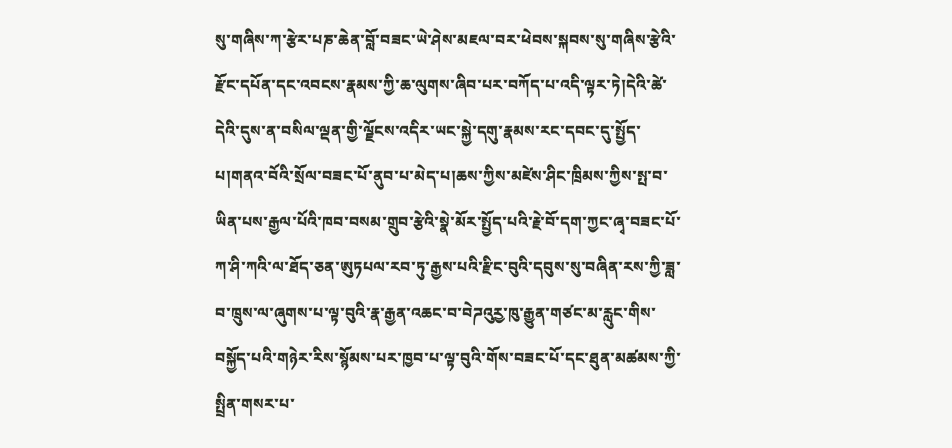སུ་གཞིས་ཀ་རྩེར་པཎ་ཆེན་བློ་བཟང་ཡེ་ཤེས་མཇལ་བར་ཕེབས་སྐབས་སུ་གཞིས་རྩེའི་རྫོང་དཔོན་དང་འབངས་རྣམས་ཀྱི་ཆ་ལུགས་ཞིབ་པར་བཀོད་པ་འདི་ལྟར་ཏེ།དེའི་ཚེ་དེའི་དུས་ན་བསིལ་ལྡན་གྱི་ལྗོངས་འདིར་ཡང་སྐྱེ་དགུ་རྣམས་རང་དབང་དུ་སྤྱོད་པ།གནའ་བོའི་སྲོལ་བཟང་པོ་ནུབ་པ་མེད་པ།ཆས་ཀྱིས་མཛེས་ཤིང་ཁྲིམས་ཀྱིས་སྤ་བ་ཡིན་པས་རྒྱལ་པོའི་ཁབ་བསམ་གྲུབ་རྩེའི་སྣེ་མོར་སྤྱོད་པའི་རྗེ་བོ་དག་ཀྱང་ཞྭ་བཟང་པོ་ཀ་ཤི་ཀའི་ལ་ཐོད་ཅན་ཨུཏཔལ་རབ་ཏུ་རྒྱས་པའི་རྫིང་བུའི་དབུས་སུ་བཞིན་རས་ཀྱི་ཟླ་བ་ཁྲུས་ལ་ཞུགས་པ་ལྟ་བུའི་རྣ་རྒྱན་འཆང་བ་བེཌའུརྱ་ཁུ་རྒྱུན་གཙང་མ་རླུང་གིས་བསྐྱོད་པའི་གཉེར་རིས་སྙོམས་པར་ཁྱབ་པ་ལྟ་བུའི་གོས་བཟང་པོ་དང་ཐུན་མཚམས་ཀྱི་སྤྲིན་གསར་པ་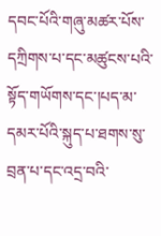དབང་པོའི་གཞུ་མཚར་པོས་དཀྲིགས་པ་དང་མཚུངས་པའི་སྟོད་གཡོགས་དང་།པད་མ་དམར་པོའི་སྐུད་པ་ཐགས་སུ་བྲན་པ་དང་འདྲ་བའི་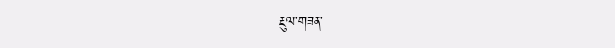རྔུལ་གཟན་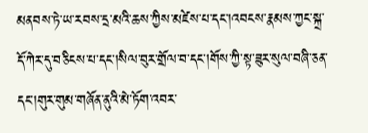མནབས་ཏེ་ཡ་རབས་དྲ་མའི་ཆས་ཀྱིས་མཛེས་པ་དང་།འབངས་རྣམས་ཀྱང་སྐྲ་དོ་ཀེར་དུ་བཅིངས་པ་དང་།སིལ་བུར་གྲོལ་བ་དང་།གོས་ཀྱི་སྟ་ཟུར་སུལ་བཞི་ཅན་དང་།གུར་གུམ་གཞོན་ནུའི་མེ་ཏོག་འབར་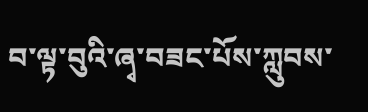བ་ལྟ་བུའི་ཞྭ་བཟང་པོས་ཀླུབས་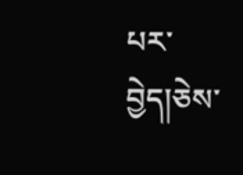པར་བྱེད།ཅེས་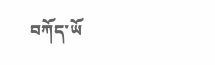བཀོད་ཡོ